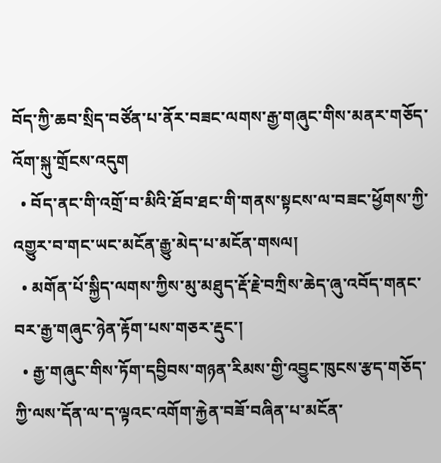བོད་ཀྱི་ཆབ་སྲིད་བཙོན་པ་ནོར་བཟང་ལགས་རྒྱ་གཞུང་གིས་མནར་གཅོད་འོག་སྐུ་གྲོངས་འདུག
  • བོད་ནང་གི་འགྲོ་བ་མིའི་ཐོབ་ཐང་གི་གནས་སྟངས་ལ་བཟང་ཕྱོགས་ཀྱི་འགྱུར་བ་གང་ཡང་མངོན་རྒྱུ་མེད་པ་མངོན་གསལ།
  • མགོན་པོ་སྐྱིད་ལགས་ཀྱིས་མུ་མཐུད་རྡོ་རྗེ་བཀྲིས་ཆེད་ཞུ་འབོད་གནང་བར་རྒྱ་གཞུང་ཉེན་རྟོག་པས་གཅར་རྡུང་།
  • རྒྱ་གཞུང་གིས་ཏོག་དབྱིབས་གཉན་རིམས་གྱི་འབྱུང་ཁུངས་རྩད་གཅོད་ཀྱི་ལས་དོན་ལ་ད་ལྟའང་འགོག་རྐྱེན་བཟོ་བཞིན་པ་མངོན་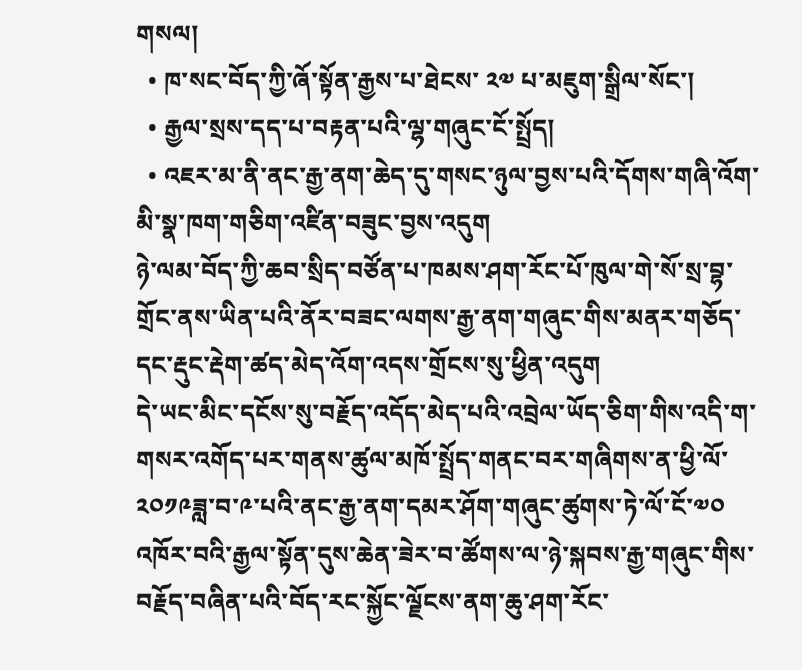གསལ།
  • ཁ་སང་བོད་ཀྱི་ཞོ་སྟོན་རྒྱས་པ་ཐེངས་ ༢༧ པ་མཇུག་སྒྲིལ་སོང་།
  • རྒྱལ་སྲས་དད་པ་བརྟན་པའི་ལྷ་གཞུང་ངོ་སྤྲོད།
  • འཇར་མ་ནི་ནང་རྒྱ་ནག་ཆེད་དུ་གསང་ཉུལ་བྱས་པའི་དོགས་གཞི་འོག་མི་སྣ་ཁག་གཅིག་འཛིན་བཟུང་བྱས་འདུག
ཉེ་ལམ་བོད་ཀྱི་ཆབ་སྲིད་བཙོན་པ་ཁམས་ཤག་རོང་པོ་ཁུལ་གེ་སོ་སྲ་བྷ་གྲོང་ནས་ཡིན་པའི་ནོར་བཟང་ལགས་རྒྱ་ནག་གཞུང་གིས་མནར་གཅོད་དང་རྡུང་རྡེག་ཚད་མེད་འོག་འདས་གྲོངས་སུ་ཕྱིན་འདུག
དེ་ཡང་མིང་དངོས་སུ་བརྗོད་འདོད་མེད་པའི་འབྲེལ་ཡོད་ཅིག་གིས་འདི་ག་གསར་འགོད་པར་གནས་ཚུལ་མཁོ་སྤྲོད་གནང་བར་གཞིགས་ན་ཕྱི་ལོ་༢༠༡༩ཟླ་བ་༩་པའི་ནང་རྒྱ་ནག་དམར་ཤོག་གཞུང་ཚུགས་ཏེ་ལོ་ངོ་༧༠ འཁོར་བའི་རྒྱལ་སྟོན་དུས་ཆེན་ཟེར་བ་ཚོགས་ལ་ཉེ་སྐབས་རྒྱ་གཞུང་གིས་བརྗོད་བཞིན་པའི་བོད་རང་སྐྱོང་ལྗོངས་ནག་ཆུ་ཤག་རོང་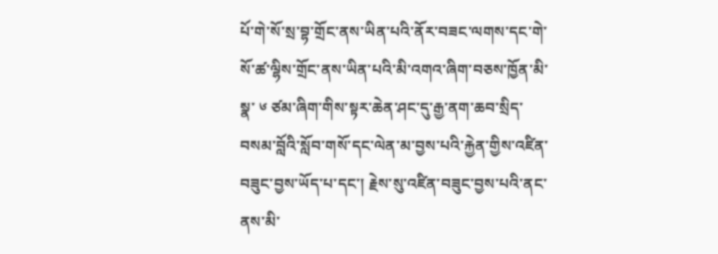པོ་གེ་སོ་སྲ་བྷ་གྲོང་ནས་ཡིན་པའི་ནོར་བཟང་ལགས་དང་གེ་སོ་ཚ་ལྷིས་གྲོང་ནས་ཡིན་པའི་མི་འགའ་ཞིག་བཅས་ཁྱོན་མི་སྣ་ ༦ ཙམ་ཞིག་གིས་སྟར་ཆེན་ཤང་དུ་རྒྱ་ནག་ཆབ་སྲིད་བསམ་བློའི་སློབ་གསོ་དང་ལེན་མ་བྱས་པའི་རྐྱེན་གྱིས་འཛིན་བཟུང་བྱས་ཡོད་པ་དང་། རྗེས་སུ་འཛིན་བཟུང་བྱས་པའི་ནང་ནས་མི་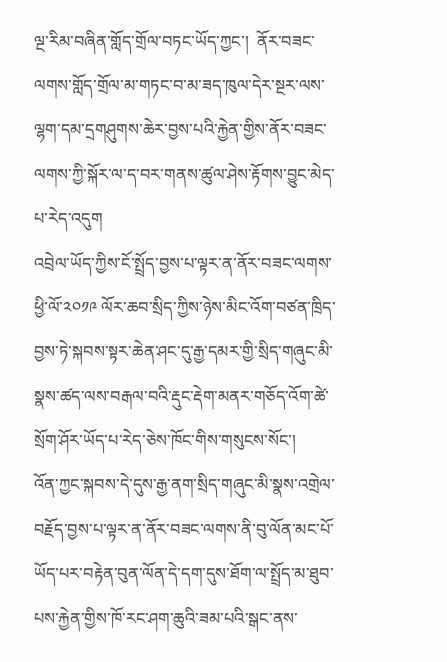ལྔ་རིམ་བཞིན་གློད་གྲོལ་བཏང་ཡོད་ཀྱང་།  ནོར་བཟང་ལགས་གློད་གྲོལ་མ་གཏང་བ་མ་ཟད་ཁུལ་དེར་སྔར་ལས་ལྷག་དམ་དྲགཤུགས་ཆེར་བྱས་པའི་རྐྱེན་གྱིས་ནོར་བཟང་ལགས་ཀྱི་སྐོར་ལ་ད་བར་གནས་ཚུལ་ཤེས་རྟོགས་བྱུང་མེད་པ་རེད་འདུག
འབྲེལ་ཡོད་ཀྱིས་ངོ་སྤྲོད་བྱས་པ་ལྟར་ན་ནོར་བཟང་ལགས་ཕྱི་ལོ་༢༠༡༩ ལོར་ཆབ་སྲིད་ཀྱིས་ཉེས་མིང་འོག་བཙན་ཁྲིད་བྱས་ཏེ་སྐབས་སྟར་ཆེན་ཤང་དུ་རྒྱ་དམར་གྱི་སྲིད་གཞུང་མི་སྣས་ཚད་ལས་བརྒལ་བའི་རྡུང་རྡེག་མནར་གཅོད་འོག་ཚེ་སྲོག་ཤོར་ཡོད་པ་རེད་ཅེས་ཁོང་གིས་གསུངས་སོང་།
འོན་ཀྱང་སྐབས་དེ་དུས་རྒྱ་ནག་སྲིད་གཞུང་མི་སྣས་འགྲེལ་བརྗོད་བྱས་པ་ལྟར་ན་ནོར་བཟང་ལགས་ནི་བུ་ལོན་མང་པོ་ཡོད་པར་བརྟེན་བུན་ལོན་དེ་དག་དུས་ཐོག་ལ་སྤྲོད་མ་ཐུབ་པས་རྐྱེན་གྱིས་ཁོ་རང་ཤག་ཆུའི་ཟམ་པའི་སྒང་ནས་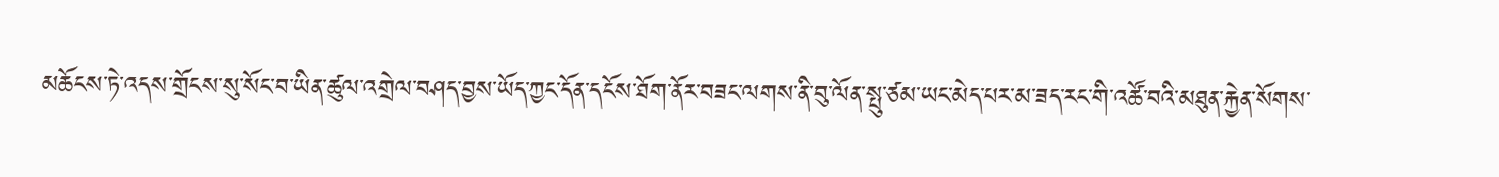མཆོངས་ཏེ་འདས་གྲོངས་སུ་སོང་བ་ཡིན་ཚུལ་འགྲེལ་བཤད་བྱས་ཡོད་ཀྱང་དོན་དངོས་ཐོག་ནོར་བཟང་ལགས་ནི་བུ་ལོན་སྤུ་ཙམ་ཡང་མེད་པར་མ་ཟད་རང་གི་འཚོ་བའི་མཐུན་རྐྱེན་སོགས་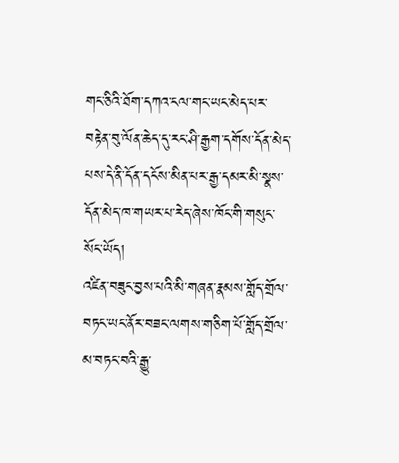གང་ཅིའི་ཐོག་དཀའ་ངལ་གང་ཡང་མེད་པར་བརྟེན་བུ་ལོན་ཆེད་དུ་རང་ཤི་རྒྱག་དགོས་དོན་མེད་པས་དེ་ནི་དོན་དངོས་མིན་པར་རྒྱ་དམར་མི་སྣས་དོན་མེད་ཁ་གཡར་པ་རེད་ཞེས་ཁོང་གི་གསུང་སོང་ཡོད།
འཛིན་བཟུང་བྱས་པའི་མི་གཞན་རྣམས་གློད་གྲོལ་བཏང་ཡང་ནོར་བཟང་ལགས་གཅིག་པོ་གློད་གྲོལ་མ་བཏང་བའི་རྒྱུ་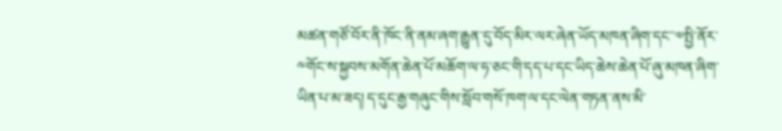མཚན་གཙོ་བོར་ནི་ཁོང་ནི་ནམ་ཞག་རྒྱུན་དུ་བོད་མིར་ལར་ཞེན་ཡོད་མཁན་ཞིག་དང་་༧སྤྱི་ནོར་༸གོང་ས་སྐྱབས་མགོན་ཆེན་པོ་མཆོག་ལ་ཧ་ཅང་གི་དད་པ་དང་ཡིད་ཆེས་ཆེན་པོ་ཞུ་མཁན་ཞིག་ཡིན་པ་མ་ཟད། ད་དུང་རྒྱ་གཞུང་གིས་སློབ་གསོ་ཁག་ལ་དང་ལེན་གཏན་ནས་མི་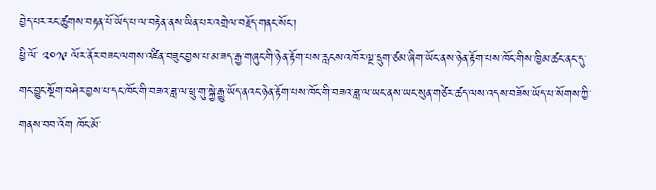བྱེད་པར་རང་ཚུགས་བརྟན་པོ་ཡོད་པ་ལ་བརྟེན་ནས་ཡིན་པར་འགྲེལ་བརྗོད་གནང་སོང་།
ཕྱི་ལོ་ ༢༠༡༩ ལོར་ནོར་བཟང་ལགས་འཛིན་བཟུང་བྱས་པ་མ་ཟད་རྒྱ་གཞུང་གི་ཉེན་རྟོག་པས་རླངས་འཁོར་ལྔ་དྲུག་ཙམ་ཞིག་ཡོང་ནས་ཉེན་རྟོག་པས་ཁོང་གིས་ཁྱིམ་ཚང་ནང་དུ་གང་བྱུང་སྔོག་བཤེར་བྱས་པ་དང་ཁོང་གི་བཟའ་ཟླ་ལ་ཕྲུ་གུ་སྐྱེ་རྒྱུ་ཡོད་ནའང་ཉེན་རྟོག་པས་ཁོང་གི་བཟའ་ཟླ་ལ་ཡང་ནས་ཡང་སུན་གཙེར་ཚད་ལས་འདས་བཟོས་ཡོད་པ་སོགས་ཀྱི་གནས་བབ་འོག ཁོང་མོ་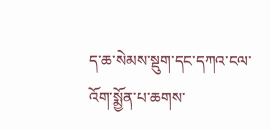ད་ཆ་སེམས་སྡུག་དང་དཀའ་ངལ་འོག་སྨྱོན་པ་ཆགས་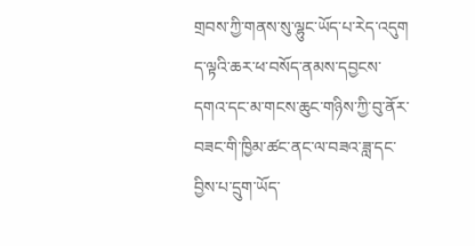གྲབས་ཀྱི་གནས་སུ་ལྷུང་ཡོད་པ་རེད་འདུག ད་ལྟའི་ཆར་ཕ་བསོད་ནམས་དབྱངས་དགའ་དང་མ་གངས་ཆུང་གཉིས་ཀྱི་བུ་ནོར་བཟང་གི་ཁྱིམ་ཚང་ནང་ལ་བཟའ་ཟླ་དང་བྱིས་པ་དྲུག་ཡོད་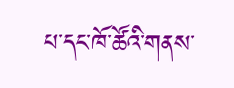པ་དང་ཁོ་ཚོའི་གནས་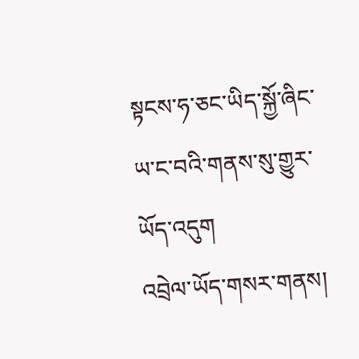སྟངས་ཧ་ཅང་ཡིད་སྐྱོ་ཞིང་ཡ་ང་བའི་གནས་སུ་གྱུར་ཡོད་འདུག
འབྲེལ་ཡོད་གསར་གནས།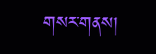གསར་གནས།